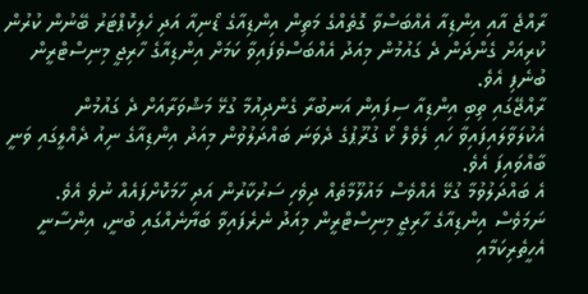ރާއްޖެ އާއި އިންޑިއާ އެއްބަސްވާ ގޮތެއްގެ މަތިން އިންޑިއާގެ ޑޯނިއާ އަދި ހެލިކޮޕްޓަރު ބޭނުން ކުރުން ކުރިއަށް ގެންދަން ދެ ގައުމުން މިއަދު އެއްބަސްވެފައިވާ ކަމަށް އިންޑިއާގެ ހާރިޖީ މިނިސްޓްރީން ބުނެފި އެވެ.
ރާއްޖޭގައި ތިބި އިންޑިއާ ސިފައިން އަނބުރާ ގެންދިއުމާ ގުޅޭ މަޝްވަރާއަށް ދެ ގައުމުން އެކުލަވާލައިފައިވާ ހައި ލެވެލް ކޯ ގުރޫޕުގެ ދެވަނަ ބައްދަލުވުން މިއަދު އިންޑިއާގެ ނިއު ދެއްލީގައި ވަނީ ބާއްވައިފަ އެވެ.
އެ ބައްދަލުވުމާ ގުޅޭ އެއްވެސް މައުލޫމާތެއް ދިވެހި ސަރުކާރުން އަދި ހާމަކޮށްފައެއް ނުވެ އެވެ.
ނަމަވެސް އިންޑިއާގެ ހާރިޖީ މިނިސްޓްރީން މިއަދު ނެރެފައިވާ ބަޔާނެއްގައި ބުނީ، އިންސާނީ އެހީތެރިކަމާއި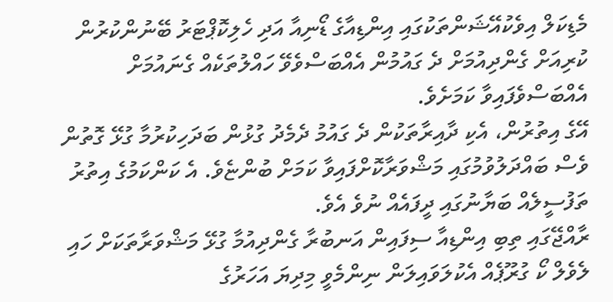މެޑިކަލް އިވެކުއޭޝަންތަކުގައި އިންޑިއާގެ ޑޯނިއާ އަދި ހެލިކޮޕްޓަރު ބޭނުންކުރުން ކުރިއަށް ގެންދިއުމަށް ދެ ގައުމުން އެއްބަސްވެވޭ ހައްލުތަކެއް ގެނައުމަށް އެއްބަސްވެފައިވާ ކަމަށެވެ.
އޭގެ އިތުރުން، އެކި ދާއިރާތަކުން ދެ ގައުމު ދެމެދު ގުޅުން ބަދަހިކުރުމާ ގުޅޭ ގޮތުން ވެސް ބައްދަލުވުމުގައި މަޝްވަރާކޮށްފައިވާ ކަމަށް ބުންޏެވެ. އެ ކަންކަމުގެ އިތުރު ތަފުސީލެއް ބަޔާނުގައި ދީފައެއް ނުވެ އެވެ.
ރާއްޖޭގައި ތިބި އިންޑިއާ ސިފައިން އަނބުރާ ގެންދިއުމާ ގުޅޭ މަޝްވަރާތަކަށް ހައި ލެވެލް ކޯ ގުރޫޕެއް އެކުލަވައިލަން ނިންމެވީ މިދިޔަ އަހަރުގެ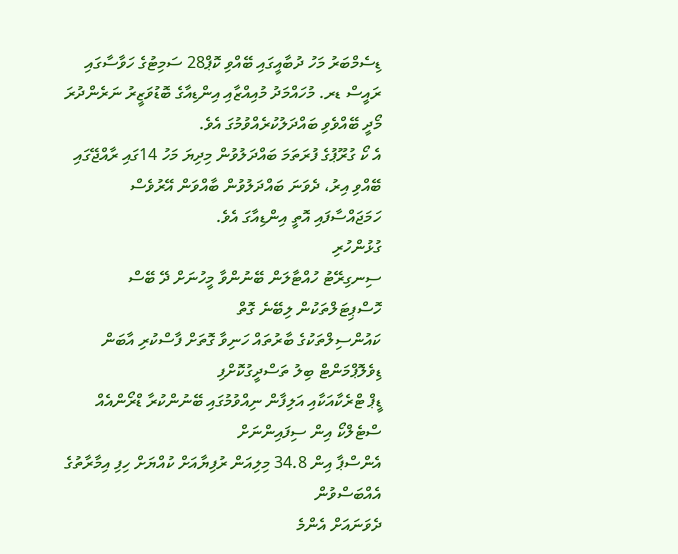ޑިސެމްބަރު މަހު ދުބާއީގައި ބޭއްވި ކޮޕް28 ސަމިޓުގެ ހަވާސާގައި ރައީސް ޑރ. މުހައްމަދު މުއިއްޒާއި އިންޑިއާގެ ބޮޑުވަޒީރު ނަރެންދުރަ މޯދީ ބޭއްވެވި ބައްދަލުކުރެއްވުމުގަ އެވެ.
އެ ކޯ ގުރޫޕުގެ ފުރަތަމަ ބައްދަލުވުން މިދިޔަ މަހު 14ގައި ރާއްޖޭގައި ބޭއްވި އިރު، ދެވަނަ ބައްދަލުވުން ބާއްވަން އޭރުވެސް ހަމަޖައްސާފައި އޮތީ އިންޑިއާގަ އެވެ.
ގުޅުންހުރި
ސިނގިރޭޓު ހުއްޓާލަން ބޭނުންވާ މީހުނަށް ދޭ ބޭސް ހޮސްޕިޓަލްތަކުން ލިބޭނެ ގޮތް
ކައުންސިލްތަކުގެ ބާރުތައް ހަނިވާ ގޮތަށް ފާސްކުރި އާބަން ޑިވެލޮޕްމަންޓް ބިލު ތަސްދީގުކޮށްފި
ޑީޕް ޓްރެކާއަކާއި އަލިފާން ނިއްވުމުގައި ބޭނުންކުރާ ޑްރޯންއެއް ސްޓެލްކޯ އިން ސިފައިންނަށް
އެންސްޕާ އިން 34.8 މިލިއަން ރުފިޔާއަށް ކުއްޔަށް ހިފި އިމާރާތުގެ އެއްބަސްވުން
ދެވަނައަށް އެންމެ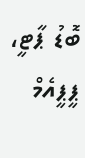ބޮޑު ޕާޓީ، ޕީޕީއެމް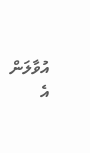އުވާލަން އެ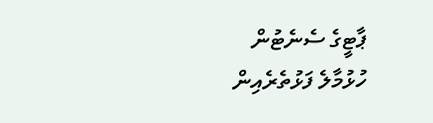ޕާޓީގެ ސެނެޓުން
ހުޅުމާލެ ފަޅުތެރެއިން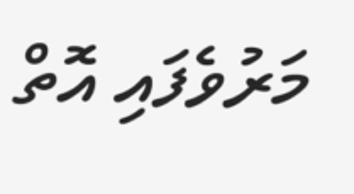މަރުވެފައި އޮތް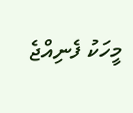މީހަކު ފެނިއްޖެ